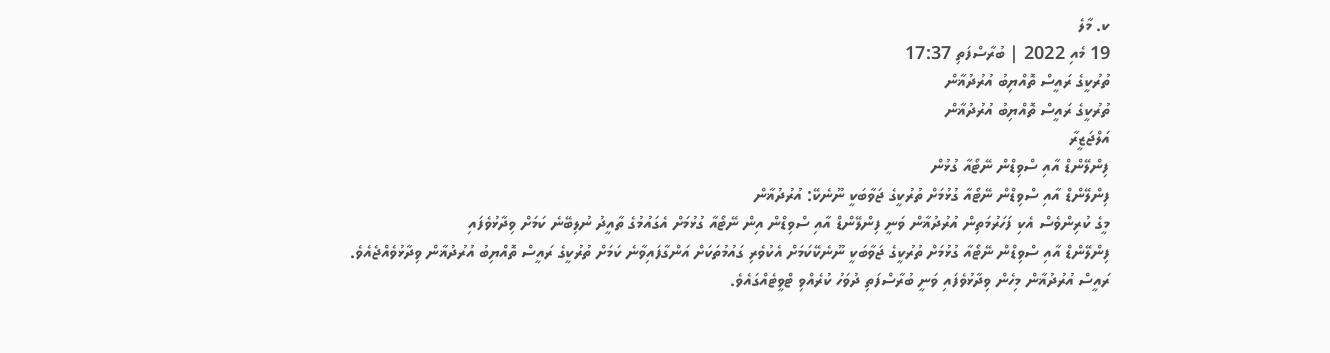ކ. މާލެ
19 މެއި 2022 | ބުރާސްފަތި 17:37
ތުރުކީގެ ރައީސް ތޮއްޔިބު އުރުދުޣާން
ތުރުކީގެ ރައީސް ތޮއްޔިބު އުރުދުޣާން
އަލްޖަޒީރާ
ފިންލޭންޑް އާއި ސްވިޑްން ނޭޓޯއާ ގުޅުން
ފިންލޭންޑް އާއި ސްވިޑްން ނޭޓޯއާ ގުޅުމަށް ތުރުކީގެ ޖަވާބަކީ ނޫނެކޭ: އުރުދުޣާން
މީގެ ކުރިންވެސް އެކި ފަހަރުމަތިން އުރުދުޣާން ވަނީ ފިންލޭންޑް އާއި ސްވިޑްން އިން ނޭޓޯއާ ގުޅުމަށް އެގައުމުގެ ތާއީދު ނުލިބޭނެ ކަމަށް ވިދާޅުވެފައި
ފިންލޭންޑް އާއި ސްވިޑްން ނޭޓޯއާ ގުޅުމަށް ތުރުކީގެ ޖަވާބަކީ ނޫނެކޭކަމަށް އެކުވެރި ގައުމުތަކަށް އަންގާފައިވާނެ ކަމަށް ތުރުކީގެ ރައީސް ތޮއްޔިބު އުރުދުޣާން ވިދާޅުވެއްޖެއެވެ.
ރައީސް އުރުދުޣާން މިހެން ވިދާޅުވެފައި ވަނީ ބުރާސްފަތި ދުވަހު ކުރެއްވި ޓްވީޓެއްގައެވެ.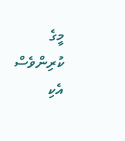މީގެ ކުރިންވެސް އެކި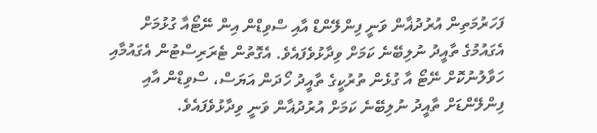ފަހަރުމަތިން އުރުދުޣާން ވަނީ ފިންލޭންޑް އާއި ސްވިޑްން އިން ނޭޓޯއާ ގުޅުމަށް އެގައުމުގެ ތާއީދު ނުލިބޭނެ ކަމަށް ވިދާޅުވެފައެވެ. އެގޮތުން ޓެރަރިސްޓުން އެގައުމާއި ހަވާލުނުކޮށް ނޭޓޯ އާ ގުޅެން ތުރުކީގެ ތާއީދު ހޯދަން އަޔަސް، ސްވިޑްން އާއި ފިންލޭންޑަށް ތާއީދު ނުލިބޭނެ ކަމަށް އުރުދުޣާން ވަނީ ވިދާޅުވެފައެވެ.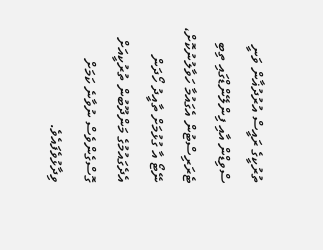ތުރުކީގެ ރައީސް އުރުދުޣާން ވަނީ ސްވިޑްން އާއި ފިންލޭންޑްގައި ތިބި ޓެރަރިސްޓުން އެގައުމާ ހަވާލުނުކޮށް، ނޭޓޯ އާ ގުޅުމަށް ތާއީދު ހޯދަން އެދެގައުމުގެ މަންދޫބުން ތުރުކީއަށް ގޮސްގެންވެސް ނުވާނެ ކަމަށް ވިދާޅުވެފައެވެ.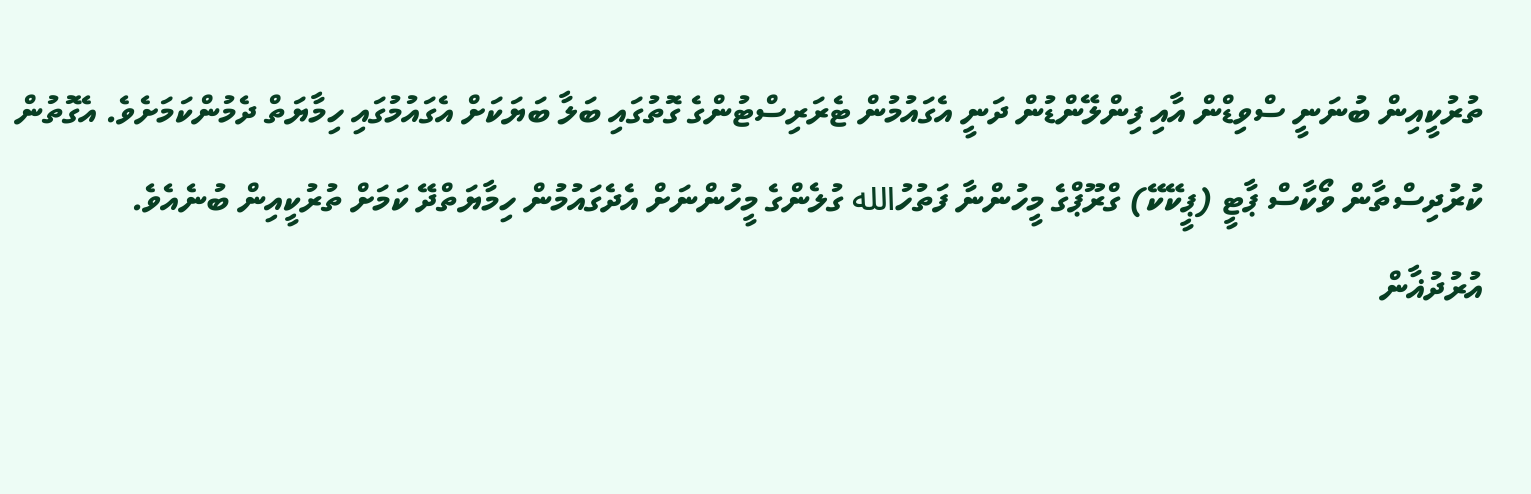ތުރުކީއިން ބުނަނީ ސްވިޑްން އާއި ފިންލޭންޑުން ދަނީ އެގައުމުން ޓެރަރިސްޓުންގެ ގޮތުގައި ބަލާ ބަޔަކަށް އެގައުމުގައި ހިމާޔަތް ދެމުންކަމަށެވެ. އެގޮތުން ކުރުދިސްތާން ވޯކާސް ޕާޓީ (ޕީކޭކޭ) ގްރޫޕްގެ މީހުންނާ ފަތުހުالله ގުލެންގެ މީހުންނަށް އެދެގައުމުން ހިމާޔަތްދޭ ކަމަށް ތުރުކީއިން ބުނެއެވެ.
އުރުދުޣާން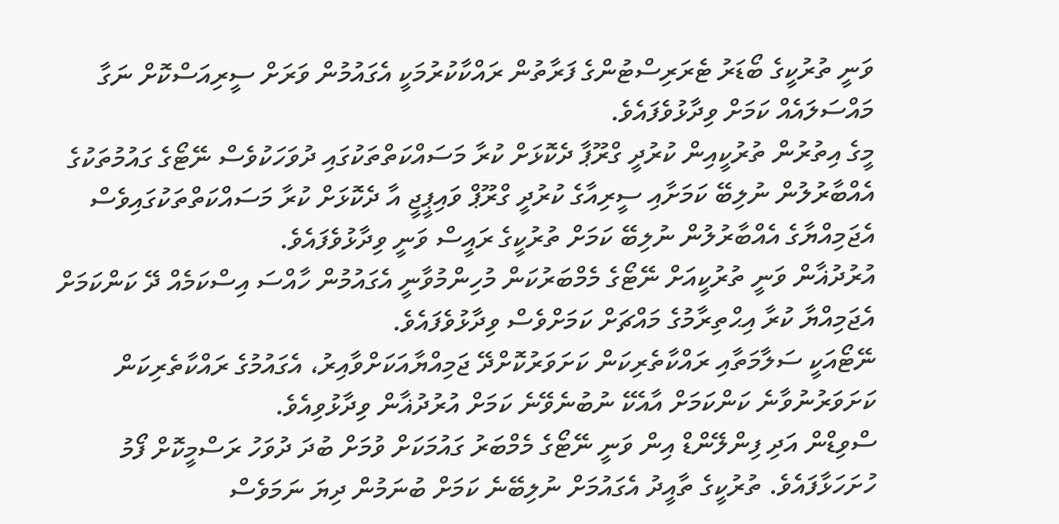ވަނީ ތުރުކީގެ ބޯޑަރު ޓެރަރިސްޓުންގެ ފަރާތުން ރައްކާކުރުމަކީ އެގައުމުން ވަރަށް ސީރިއަސްކޮށް ނަގާ މައްސަލައެއް ކަމަށް ވިދާޅުވެފައެވެ.
މީގެ އިތުރުން ތުރުކީއިން ކުރުދީ ގްރޫޕާ ދެކޮޅަށް ކުރާ މަސައްކަތްތަކުގައި ދުވަހަކުވެސް ނޭޓޯގެ ގައުމުތަކުގެ އެއްބާރުލުން ނުލިބޭ ކަމަށާއި ސީރިއާގެ ކުރުދީ ގްރޫޕް ވައިޕީޖީ އާ ދެކޮޅަށް ކުރާ މަސައްކަތްތަކުގައިވެސް އެޖަމިއްޔާގެ އެއްބާރުލުން ނުލިބޭ ކަމަށް ތުރުކީގެ ރައީސް ވަނީ ވިދާޅުވެފައެވެ.
އުރުދުޣާން ވަނީ ތުރުކީއަށް ނޭޓޯގެ މެމްބަރުކަން މުހިންމުވާނީ އެގައުމުން ހާއްސަ އިސްކަމެއް ދޭ ކަންކަމަށް އެޖަމިއްޔާ ކުރާ އިޙްތިރާމުގެ މައްޗަށް ކަމަށްވެސް ވިދާޅުވެފައެވެ.
ނޭޓޯއަކީ ސަލާމަތާއި ރައްކާތެރިކަން ކަށަވަރުކޮށްދޭ ޖަމިއްޔާއަކަށްވާއިރު، އެގައުމުގެ ރައްކާތެރިކަން ކަށަވަރުނުވާނެ ކަންކަމަށް އާއެކޭ ނުބުނެވޭނެ ކަމަށް އުރުދުޣާން ވިދާޅުވިއެވެ.
ސްވިޑްން އަދި ފިންލޭންޑް އިން ވަނީ ނޭޓޯގެ މެމްބަރު ގައުމަކަށް ވުމަށް ބުދަ ދުވަހު ރަސްމީކޮށް ފޯމު ހުށަހަޅާފައެވެ. ތުރުކީގެ ތާއީދު އެގައުމަށް ނުލިބޭނެ ކަމަށް ބުނަމުން ދިޔަ ނަމަވެސް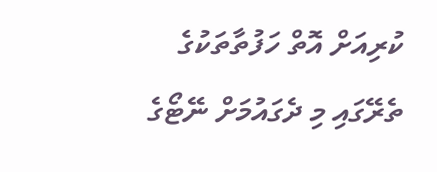ކުރިއަށް އޮތް ހަފުތާތަކުގެ ތެރޭގައި މި ދެގައުމަށް ނޭޓޯގެ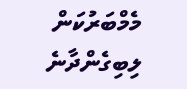މެމްބަރުކަން ލިބިގެންދާނެ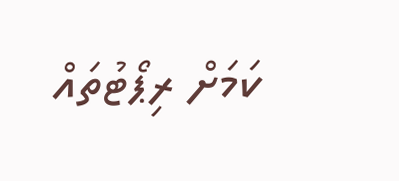ކަމަށް ރިޕޯޓުތައް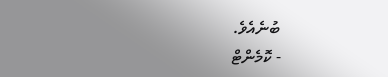ބުނެއެވެ.
- ކޮމެންޓް